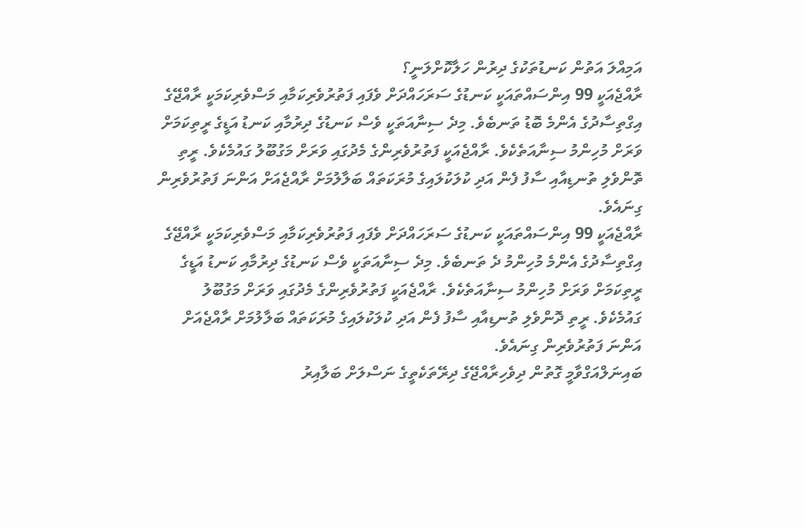އަމިއްލަ އަތުން ކަނޑުތަކުގެ ދިރުން ހަލާކޮށްލަނީ؟
ރާއްޖެއަކީ 99 އިންސައްތައަކީ ކަނޑުގެ ސަރަހައްދަށް ވެފައި ފަތުރުވެރިކަމާއި މަސްވެރިކަމަކީ ރާއްޖޭގެ އިގްތިސާދުގެ އެންމެ ބޮޑު ތަނބެވެ. މިދެ ސިނާއަތަކީ ވެސް ކަނޑުގެ ދިރުމާއި ކަނޑު އަޑީގެ ރީތިކަމަށް ވަރަށް މުހިންމު ސިނާއަތެކެވެ. ރާއްޖެއަކީ ފަތުރުވެރިންގެ މެދުގައި ވަރަށް މަގުބޫލު ގައުމެކެވެ. ރީތި ތޮންވެލި ތުނޑިއާއި ސާފު ފެން އަދި ކުލަކުލައިގެ މުރަކަތައް ބަލާލުމަށް ރާއްޖެއަށް އަންނަ ފަތުރުވެރިން ގިނައެވެ.
ރާއްޖެއަކީ 99 އިންސައްތައަކީ ކަނޑުގެ ސަރަހައްދަށް ވެފައި ފަތުރުވެރިކަމާއި މަސްވެރިކަމަކީ ރާއްޖޭގެ އިގްތިސާދުގެ އެންމެ މުހިންމު ދެ ތަނބެވެ. މިދެ ސިނާއަތަކީ ވެސް ކަނޑުގެ ދިރުމާއި ކަނޑު އަޑީގެ ރީތިކަމަށް ވަރަށް މުހިންމު ސިނާއަތެކެވެ. ރާއްޖެއަކީ ފަތުރުވެރިންގެ މެދުގައި ވަރަށް މަގުބޫލު ގައުމެކެވެ. ރީތި ދޮންވެލި ތުނޑިއާއި ސާފު ފެން އަދި ކުލަކުލައިގެ މުރަކަތައް ބަލާލުމަށް ރާއްޖެއަށް އަންނަ ފަތުރުވެރިން ގިނައެވެ.
ބައިނަލްއަގްވާމީ ގޮތުން ދިވެހިރާއްޖޭގެ ދިރޭތަކެތީގެ ނަސްލަށް ބަލާއިރު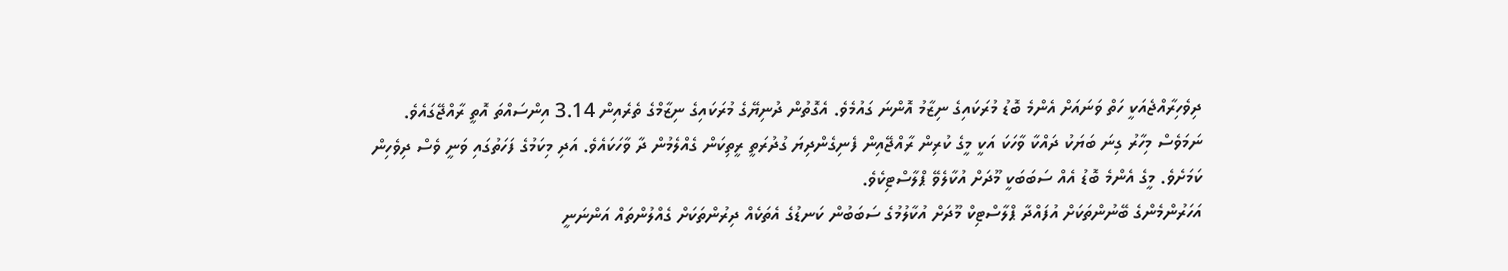ދިވެހިރާއްޖެއަކީ ހަތް ވަނައަށް އެންމެ ބޮޑު މުރަކައިގެ ނިޒާމު އޮންނަ ގައުމެވެ. އެގޮތުން ދުނިޔޭގެ މުރަކައިގެ ނިޒާމްގެ ތެރެއިން 3.14 އިންސައްތަ އޮތީ ރާއްޖޭގައެވެ.
ނަމަވެސް މިހާރު ގިނަ ބަޔަކު ދައްކާ ވާހަކަ އަކީ މީގެ ކުރިން ރާއްޖޭއިން ފެނިގެންދިޔަ ގުދުރަތީ ރީތިކަން ގެއްލެމުން ދާ ވާހަކައެވެ. އަދި މިކަމުގެ ފަހަތުގައި ވަނީ ވެސް ދިވެހިން ކަމަށެވެ. މީގެ އެންމެ ބޮޑު އެއް ސަބަބަކީ މޫދަށް އުކާލެވޭ ޕްލާސްޓިކެވެ.
އަހަރުންމެންގެ ބޭނުންތަކަށް އުފައްދާ ޕްލާސްޓިކް މޫދަށް އުކާލުމުގެ ސަބަބުން ކަނޑުގެ އެތަކެއް ދިރުންތަކަށް ގެއްލުންތައް އަންނަނީ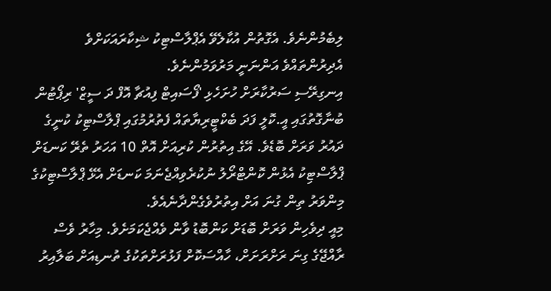ލިބެމުންނެވެ. އެގޮތުން އުކާލެވޭ އެޕްލާސްޓިކު ޝިކާރައަކަށްވެ އެދިރުންތައްވެ އަންނަނީ މަރުވަމުންނެވެ.
އިނގިރޭސި ސަރުކާރަށް ހުށަހެޅި 'ފޯސައިޓް ފިއުޗާ އޮފް ދަ ސީޒް' ރިޕޯޓުން ބުނާގޮތުގައި އީ.ކޮލީ ފަދަ ބެކްޓީރިޔާތައް ފެތުރުމުގައި ޕްލާސްޓިކު ކުނީގެ ދައުރު ވަރަށް ބޮޑެވެ. އޭގެ އިތުރުން ކުރިއަށް އޮތް 10 އަހަރު ތެރޭ ކަނޑަށް ޕްލާސްޓިކު އެޅުން ކޮންޓްރޯލު ނުކުރެވިއްޖެނަމަ ކަނޑަށް އެޅޭ ޕްލާސްޓިކުގެ މިންވަރު ތިން ގުނަ އަށް އިތުރުވެގެންދާނެއެވެ.
މިއީ ދިވެހިން ވަރަށް ބޮޑަށް ކަންބޮޑު ވާން ވެއްޖެކަމަށެވެ. މިހާރު ވެސް ރާއްޖޭގެ ގިނަ ރަށްރަށަށް، ހާއްސަކޮށް ފަޅުރަށްތަކުގެ ތުނޑިއަށް ބަލާއިރު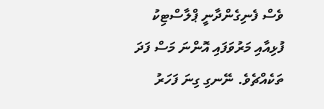ވެސް ފެނިގެންދާނީ ޕްލާސްޓިކު ފުޅިއާއި މަރުވަފައި އޮންނަ މަސް ފަދަ ތަކެއްޗެވެ. ނޭނގި ގިނަ ފަހަރު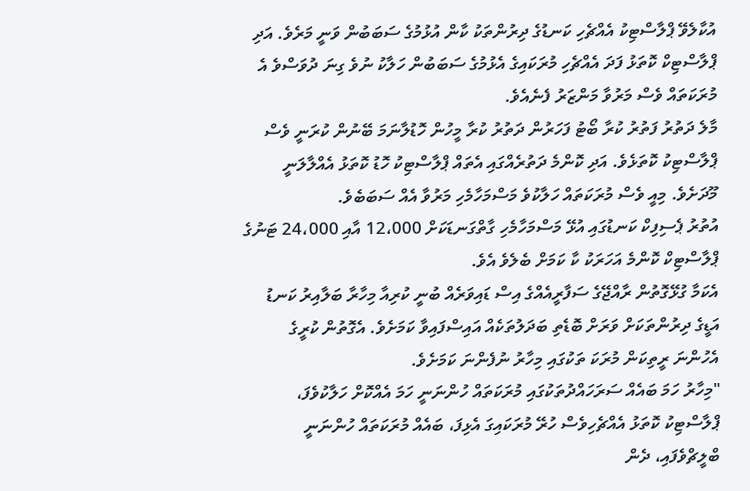އުކާލެވޭ ޕްލާސްޓިކު އެއްޗެހި ކަނޑުގެ ދިރުންތަކު ކާން އުޅުމުގެ ސަބަބުން ވަނީ މަރެވެ. އަދި ޕްލާސްޓިކް ކޮތަޅު ފަދަ އެއްޗެހި މުރަކައިގެ އެޅުމުގެ ސަބަބުން ހަލާކު ނުވެ ގިނަ ދުވަސްވެ އެ މުރަކަތައް ވެސް މަރުވާ މަންޒަރު ފެނެއެވެ.
މާލެ ދަތުރު ފަތުރު ކުރާ ބޯޓު ފަހަރުން ދަތުރު ކުރާ މީހުން ހޮޑުލާނަމަ ބޭނުން ކުރަނީ ވެސް ޕްލާސްޓިކު ކޮތަޅެވެ. އަދި ކޮންމެ ދަތުރެއްގައި އެތައް ޕްލާސްޓިކު ހޮޑު ކޮތަޅު އެއްލާލަނީ މޫދަށެވެ. މިއީ ވެސް މުރަކަތައް ހަލާކުވެ މަސްމަހާމެހި މަރުވާ އެއް ސަބަބެވެ.
އުތުރު ޕެސިފިކް ކަނޑުގައި އުޅޭ މަސްމަހާމެހި ގާތްގަނޑަކަށް 12،000 އާއި 24،000 ޓަނުގެ ޕްލާސްޓިކް ކޮންމެ އަހަރަކު ކާ ކަމަށް ބެލެވެ އެވެ.
އެކަމާ ގުޅޭގޮތުން ރާއްޖޭގެ ސަފާރީއެއްގެ އިސް ޑައިވަރެއް ބުނީ ކުރިއާ މިހާރާ ބަލާއިރު ކަނޑު އަޑީގެ ދިރުންތަކަށް ވަރަށް ބޮޑެތި ބަދަލުތަކެއް އައިސްފައިވާ ކަމަށެވެ. އެގޮތުން ކުރީގެ އެހުންނަ ރީތިކަން މުރަކަ ތަކުގައި މިހާރު ނުފެންނަ ކަމަށެވެ.
"މިހާރު ހަމަ ބައެއް ސަރަހައްދުތަކުގައި މުރަކަތައް ހުންނަނީ ހަމަ އެއްކޮށް ހަލާކުވެފަ، ޕްލާސްޓިކު ކޮތަޅު އެއްޗެހިވެސް ހުރޭ މުރަކައިގަ އެޅިފަ، ބައެއް މުރަކަތައް ހުންނަނީ ބްލީޗްވެފައި، ދެން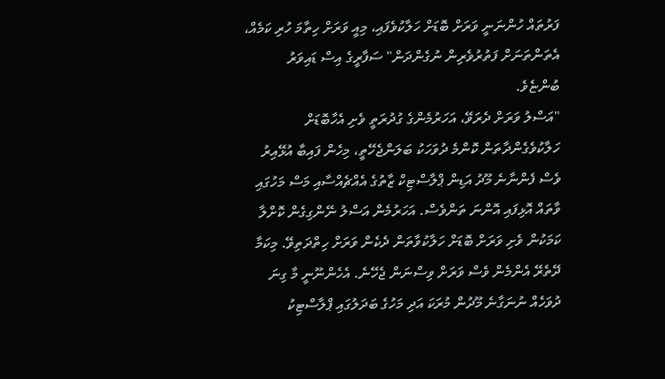ފަރުތައް ހުންނަނީ ވަރަށް ބޮޑަށް ހަލާކުވެފައި، މިއީ ވަރަށް ހިތާމަ ހުރި ކަމެއް، އެތަންތަނަށް ފަތުރުވެރިން ނުގެންދަން" ސަފާރީގެ އިސް ޑައިވަރު ބުންޏެވެ.
"އަސްލު ވަރަށް ދެރަވޭ، އަހަރުމެންގެ ގުދުރަތީ ވެށި އެހާބޮޑަށް ހަލާކުވެގެންދާތަން ކޮންމެ ދުވަހަކު ބަލަންޖެހޭތީ، މިހެން ފައިބާ އުޅޭއިރު ވެސް ފެންނާނެ މޫދު އަޑިން ޕްލާސްޓިކް ޒާތުގެ އެއްޗެއްސާއި މަސް މަހުގައި ވާތައް އޮޅިފައި އޮންނަ ތަންވެސް. އަހަރުމެން އަސްލު ނޭންގިގެން ކޮށްލާ ކަމަކުން ވެށި ވަރަށް ބޮޑަށް ހަލާކުވާތަން ދެކެން ވަރަށް ހިތްދަތިވޭ. މިކަމާ ދޭތެރޭ އެންމެން ވެސް ވަރަށް ވިސްނަން ޖެހޭނެ. އެހެންނޫނީ މާ ގިނަ ދުވަހެއް ނުނަގާނެ މޫދުން މުރަކަ އަދި މަހުގެ ބަދަލުގައި ޕްލާސްޓިކު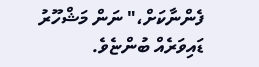ފެންނާކަށް،" ނަން މަޝްހޫރު ޑައިވަރެއް ބުންޏެވެ.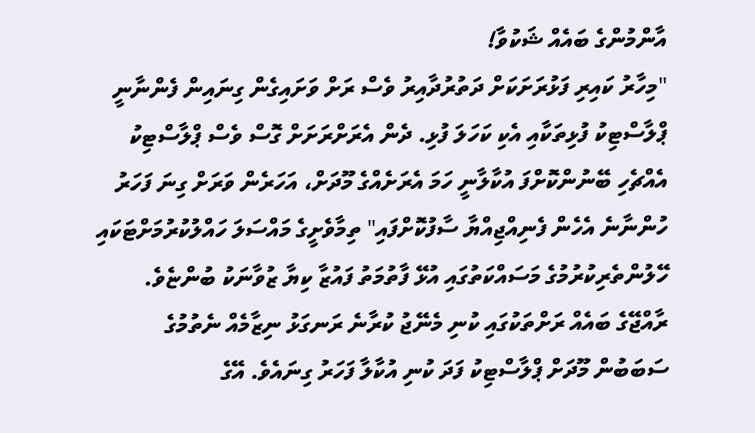އާންމުންގެ ބައެއް ޝަކުވާ!
"މިހާރު ކައިރި ފަޅުރަށަކަށް ދަތުރުދާއިރު ވެސް ރަށް ވަށައިގެން ގިނައިން ފެންނާނީ ޕްލާސްޓިކު ފުޅިތަކާއި އެކި ކަހަލަ ފުޅި. ދެން އެރަށްރަށަށް ގޮސް ވެސް ޕްލާސްޓިކު އެއްޗެހި ބޭނުންކޮށްފަ އުކާލާނީ ހަމަ އެރަށެއްގެ މޫދަށް، އަހަރެން ވަރަށް ގިނަ ފަހަރު ހުންނާނެ އެހެން ފެނިއްޖިއްޔާ ސާފުކޮށްފައި" ތިމާވެށީގެ މައްސަލަ ހައްލުކުރުމަށްޓަކައި ހޭލުންތެރިކުރުމުގެ މަސައްކަތުގައި އުޅޭ ފާތުމަތު ފައުޒާ ކިޔާ ޒުވާނަކު ބުންޏެވެ.
ރާއްޖޭގެ ބައެއް ރަށްތަކުގައި ކުނި މެނޭޖު ކުރާނެ ރަނގަޅު ނިޒާމެއް ނެތުމުގެ ސަބަބުން މޫދަށް ޕްލާސްޓިކު ފަދަ ކުނި އުކާލާ ފަހަރު ގިނައެވެ. އޭގެ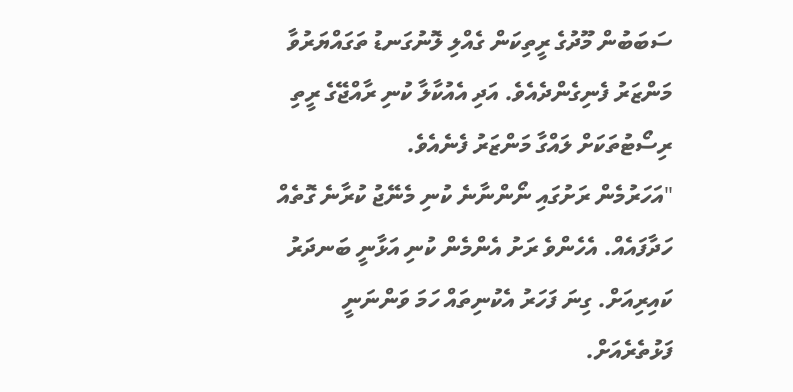ސަބަބުން މޫދުގެ ރީތިކަން ގެއްލި ލޮނުގަނޑު ތަގައްޔަރުވާ މަންޒަރު ފެނިގެންދެއެވެ. އަދި އެއުކާލާ ކުނި ރާއްޖޭގެ ރީތި ރިސޯޓުތަކަށް ލައްގާ މަންޒަރު ފެނެއެވެ.
"އަހަރުމެން ރަށުގައި ނޯންނާނެ ކުނި މެނޭޖު ކުރާނެ ގޮތެއް ހަދާފައެއް. އެހެންވެ ރަށު އެންމެން ކުނި އަޅާނީ ބަނދަރު ކައިރިއަށް. ގިނަ ފަހަރު އެކުނިތައް ހަމަ ވަންނަނީ ފަޅުތެރެއަށް.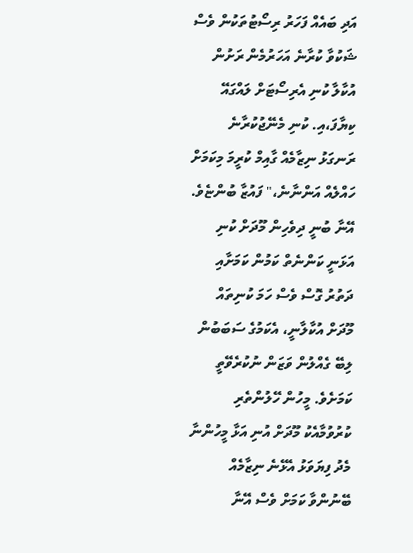އަދި ބައެއް ފަހަރު ރިސޯޓުތަކުން ވެސް ޝަކުވާ ކުރާނެ އަހަރުމެން ރަށުން އުކާލާ ކުނި އެރިސޯޓަށް ލައްގައޭ ކިޔާފަ،އި. ކުނި މެނޭޖުކުރާނެ ރަނގަޅު ނިޒާމެއް ގާއިމް ކުރީމަ މިކަމަށް ހައްލެއް އަންނާނެ،" ފައުޒާ ބުންޏެވެ.
އޭނާ ބުނީ ދިވެހިން މޫދަށް ކުނި އަޅަނީ ކަންނެތް ކަމުން ކަމަށާއި ދަތުރު ގޮސް ވެސް ހަމަ ކުނިތައް މޫދަށް އުކާލާނީ، އެކަމުގެ ސަބަބުން ލިބޭ ގެއްލުން ވަޒަން ނުކުރެވޭތީ ކަމަށެވެ. މީހުން ހޭލުންތެރި ކުރުވުމާއެކު މޫދަށް އުނި އަޅާ މީހުންނާ މެދު ފިޔަވަޅު އެޅޭނެ ނިޒާމެއް ބޭނުންވާ ކަމަށް ވެސް އޭނާ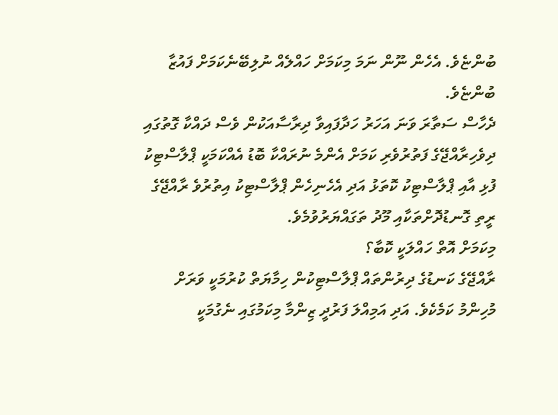ބުންޏެވެ. އެހެން ނޫން ނަމަ މިކަމަށް ހައްލެއް ނުލިބޭނެކަމަށް ފައުޒާ ބުންޏެވެ.
ދެހާސް ސަތާރަ ވަނަ އަހަރު ހަދާފައިވާ ދިރާސާއަކުން ވެސް ދައްކާ ގޮތުގައި ދިވެހިރާއްޖޭގެ ފަތުރުވެރި ކަމަށް އެންމެ ނުރައްކާ ބޮޑު އެއްކަމަކީ ޕްލާސްޓިކު ފުޅި އާއި ޕްލާސްޓިކު ކޮތަޅު އަދި އެހެނިހެން ޕްލާސްޓިކު އިތުރުވެ ރާއްޖޭގެ ރީތި ގޮނޑުދޮށްތަކާއި މޫދު ތަގައްޔަރުވުމެވެ.
މިކަމަށް އޮތް ހައްލަކީ ކޮބާ؟
ރާއްޖޭގެ ކަނޑުގެ ދިރުންތައް ޕްލާސްޓިކުން ހިމާޔަތް ކުރުމަކީ ވަރަށް މުހިންމު ކަމެކެވެ. އަދި އަމިއްލަ ފަރުދީ ޒިންމާ މިކަމުގައި ނެގުމަކީ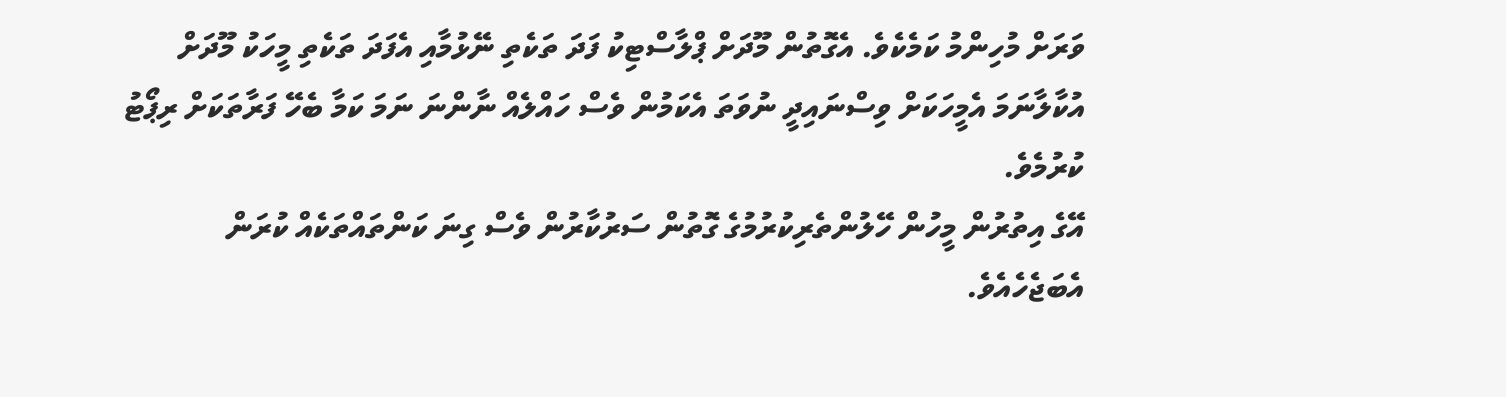ވަރަށް މުހިންމު ކަމެކެވެ. އެގޮތުން މޫދަށް ޕްލާސްޓިކު ފަދަ ތަކެތި ނޭޅުމާއި އެފަދަ ތަކެތި މީހަކު މޫދަށް އުކާލާނަމަ އެމީހަކަށް ވިސްނައިދީ ނުވަތަ އެކަމުން ވެސް ހައްލެއް ނާންނަ ނަމަ ކަމާ ބެހޭ ފަރާތަކަށް ރިޕޯޓު ކުރުމެވެ.
އޭގެ އިތުރުން މީހުން ހޭލުންތެރިކުރުމުގެ ގޮތުން ސަރުކާރުން ވެސް ގިނަ ކަންތައްތަކެއް ކުރަން އެބަޖެހެއެވެ.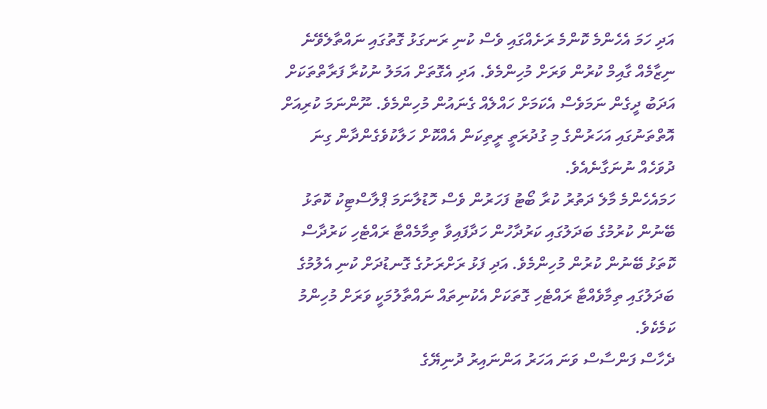އަދި ހަމަ އެހެންމެ ކޮންމެ ރަށެއްގައި ވެސް ކުނި ރަނގަޅު ގޮތުގައި ނައްތާލެވޭނެ ނިޒާމެއް ގާއިމް ކުރުން ވަރަށް މުހިންމެވެ. އަދި އެގޮތަށް އަމަލު ނުކުރާ ފަރާތްތަކަށް އަދަބު ދީގެން ނަމަވެސް އެކަމަށް ހައްލެއް ގެނައުން މުހިންމެވެ. ނޫންނަމަ ކުރިއަށް އޮތްތަނުގައި އަހަރުންގެ މި ގުދުރަތީ ރީތިކަން އެއްކޮށް ހަލާކުވެގެންދާން ގިނަ ދުވަހެއް ނުނަގާނެއެވެ.
ހަމައެހެންމެ މާލެ ދަތުރު ކުރާ ބޯޓު ފަހަރުން ވެސް ހޮޑުލާނަމަ ޕްލާސްޓިކު ކޮތަޅު ބޭނުން ކުރުމުގެ ބަދަލުގައި ކަރުދާހުން ހަދާފައިވާ ތިމާމެއްޓާ ރައްޓެހި ކަރުދާސް ކޮތަޅު ބޭނުން ކުރުން މުހިންމެވެ. އަދި ފަޅު ރަށްރަށުގެ ގޮނޑުދަށް ކުނި އެލުމުގެ ބަދަލުގައި ތިމާވެއްޓާ ރައްޓެހި ގޮތަކަށް އެކުނިތައް ނައްތާލުމަކީ ވަރަށް މުހިންމު ކަމެކެވެ.
ދެހާސް ފަންސާސް ވަނަ އަހަރު އަންނައިރު ދުނިޔޭގެ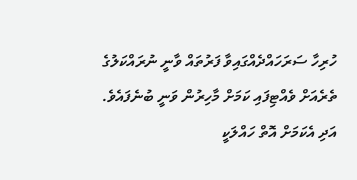ހުރިހާ ސަރަހައްދެއްގައިވާ ފަރުތައް ވާނީ ނުރައްކަލުގެ ތެރެއަށް ވެއްޓިފައި ކަމަށް މާހިރުން ވަނީ ބުނެފައެވެ. އަދި އެކަމަށް އޮތް ހައްލަކީ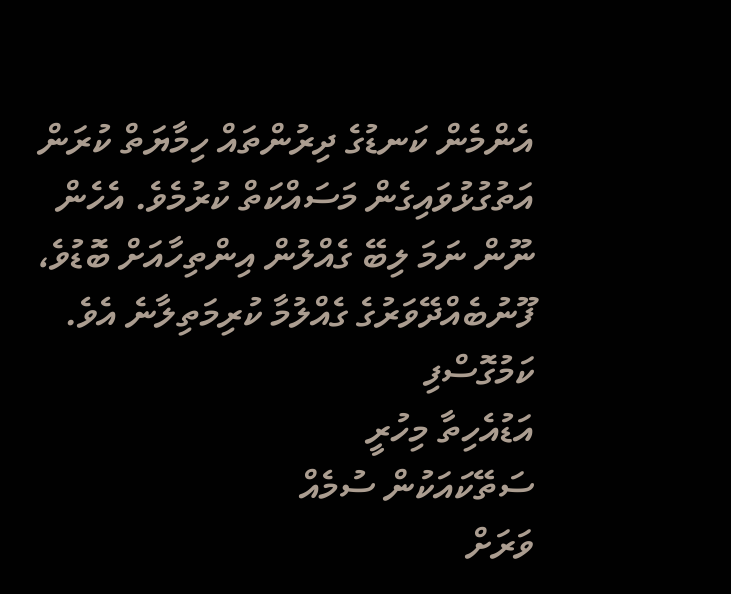އެންމެން ކަނޑުގެ ދިރުންތައް ހިމާޔަތް ކުރަން އަތުގުޅުވައިގެން މަސައްކަތް ކުރުމެވެ. އެހެން ނޫން ނަމަ ލިބޭ ގެއްލުން އިންތިހާއަށް ބޮޑުވެ، ފޫނުބެއްދޭވަރުގެ ގެއްލުމާ ކުރިމަތިލާނެ އެވެ.
ކަމުގޮސްފި
އަޑުއެހިތާ މިހުރީ
ސަތޭކައަކުން ސުމެއް
ވަރަށް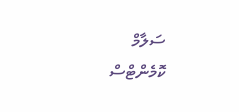ސަލާމް
ކޮމެންޓްސް